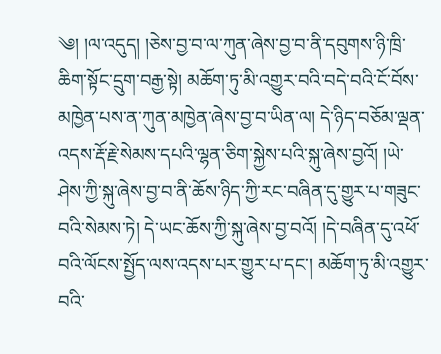༄། །ལ་འདུད། །ཅེས་བྱ་བ་ལ་ཀུན་ཞེས་བྱ་བ་ནི་དབུགས་ཉི་ཁྲི་ཆིག་སྟོང་དྲུག་བརྒྱ་སྟེ། མཆོག་ཏུ་མི་འགྱུར་བའི་བདེ་བའི་ངོ་བོས་མཁྱེན་པས་ན་ཀུན་མཁྱེན་ཞེས་བྱ་བ་ཡིན་ལ། དེ་ཉིད་བཅོམ་ལྡན་འདས་རྡོ་རྗེ་སེམས་དཔའི་ལྷན་ཅིག་སྐྱེས་པའི་སྐུ་ཞེས་བྱའོ། །ཡེ་ཤེས་ཀྱི་སྐུ་ཞེས་བྱ་བ་ནི་ཆོས་ཉིད་ཀྱི་རང་བཞིན་དུ་གྱུར་པ་གཟུང་བའི་སེམས་ཏེ། དེ་ཡང་ཆོས་ཀྱི་སྐུ་ཞེས་བྱ་བའོ། །དེ་བཞིན་དུ་འཕོ་བའི་ལོངས་སྤྱོད་ལས་འདས་པར་གྱུར་པ་དང་། མཆོག་ཏུ་མི་འགྱུར་བའི་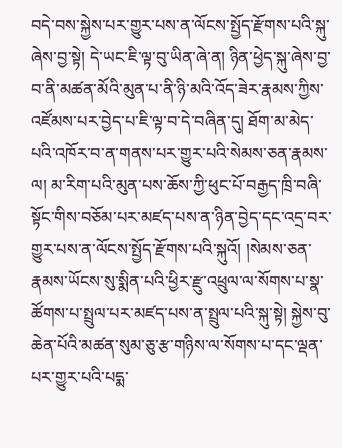བདེ་བས་སྐྱེས་པར་གྱུར་པས་ན་ལོངས་སྤྱོད་རྫོགས་པའི་སྐུ་ཞེས་བྱ་སྟེ། དེ་ཡང་ཇི་ལྟ་བུ་ཡིན་ཞེ་ན། ཉིན་ཕྱེད་སྐུ་ཞེས་བྱ་བ་ནི་མཚན་མོའི་མུན་པ་ནི་ཉི་མའི་འོད་ཟེར་རྣམས་ཀྱིས་འཛོམས་པར་བྱེད་པ་ཇི་ལྟ་བ་དེ་བཞིན་དུ། ཐོག་མ་མེད་པའི་འཁོར་བ་ན་གནས་པར་གྱུར་པའི་སེམས་ཅན་རྣམས་ལ། མ་རིག་པའི་མུན་པས་ཆོས་ཀྱི་ཕུང་པོ་བརྒྱད་ཁྲི་བཞི་སྟོང་གིས་བཅོམ་པར་མཛད་པས་ན་ཉིན་བྱེད་དང་འདྲ་བར་གྱུར་པས་ན་ལོངས་སྤྱོད་རྫོགས་པའི་སྐུའོ། །སེམས་ཅན་རྣམས་ཡོངས་སུ་སྨིན་པའི་ཕྱིར་རྫུ་འཕྲུལ་ལ་སོགས་པ་སྣ་ཚོགས་པ་སྤྲུལ་པར་མཛད་པས་ན་སྤྲུལ་པའི་སྐུ་སྟེ། སྐྱེས་བུ་ཆེན་པོའི་མཚན་སུམ་ཅུ་རྩ་གཉིས་ལ་སོགས་པ་དང་ལྡན་པར་གྱུར་པའི་པདྨ་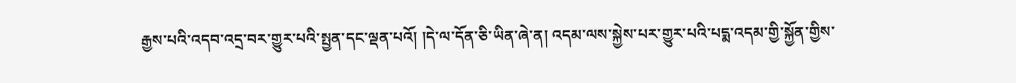རྒྱས་པའི་འདབ་འདྲ་བར་གྱུར་པའི་སྤྱན་དང་ལྡན་པའོ། །དེ་ལ་དོན་ཅི་ཡིན་ཞེ་ན། འདམ་ལས་སྐྱེས་པར་གྱུར་པའི་པདྨ་འདམ་གྱི་སྐྱོན་གྱིས་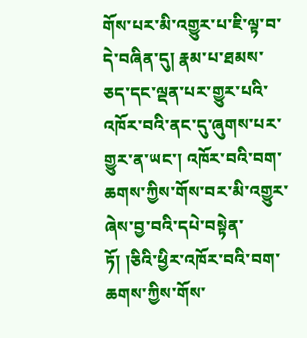གོས་པར་མི་འགྱུར་པ་ཇི་ལྟ་བ་དེ་བཞིན་དུ། རྣམ་པ་ཐམས་ཅད་དང་ལྡན་པར་གྱུར་པའི་འཁོར་བའི་ནང་དུ་ཞུགས་པར་གྱུར་ན་ཡང་། འཁོར་བའི་བག་ཆགས་ཀྱིས་གོས་བར་མི་འགྱུར་ཞེས་བྱ་བའི་དཔེ་བསྟེན་ཏོ། །ཅིའི་ཕྱིར་འཁོར་བའི་བག་ཆགས་ཀྱིས་གོས་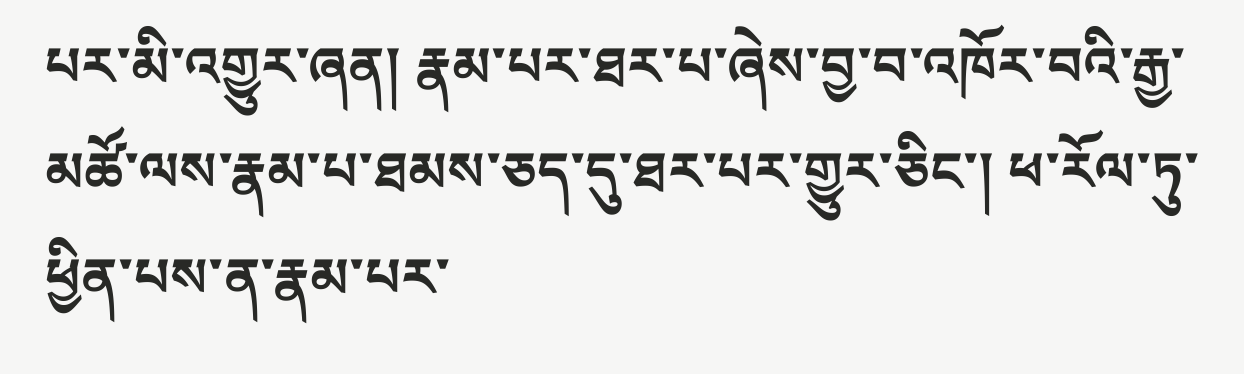པར་མི་འགྱུར་ཞན། རྣམ་པར་ཐར་པ་ཞེས་བྱ་བ་འཁོར་བའི་རྒྱ་མཚོ་ལས་རྣམ་པ་ཐམས་ཅད་དུ་ཐར་པར་གྱུར་ཅིང་། ཕ་རོལ་ཏུ་ཕྱིན་པས་ན་རྣམ་པར་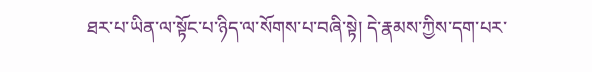ཐར་པ་ཡིན་ལ་སྟོང་པ་ཉིད་ལ་སོགས་པ་བཞི་སྟེ། དེ་རྣམས་ཀྱིས་དག་པར་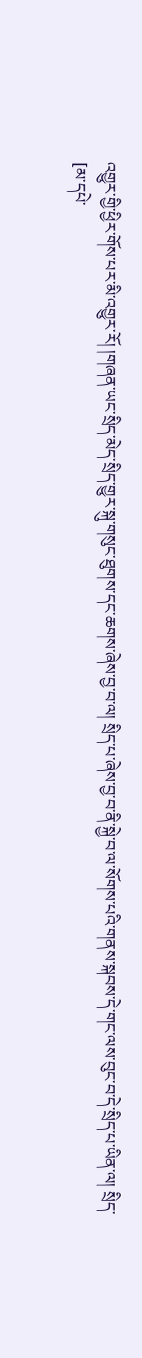འགྱུར་གྱི་ཕྱིར་གོས་པར་མི་འགྱུར་རོ། །གཞན་ཡང་སྲིད་མེད་སྲིད་གྱུར་སྐུ་གསུང་ཐུགས་དང་ཆགས་ཞེས་བྱ་བ་ལ། སྲིད་པ་ཞེས་བྱ་བ་ནི་སྐྱེ་བ་ལ་སོགས་པའི་གནས་སྐབས་དེ་གང་ལས་བུང་བ་དེ་སྲིད་པ་ཡིན་ལ། སྲིད་
[མ་དཔེ་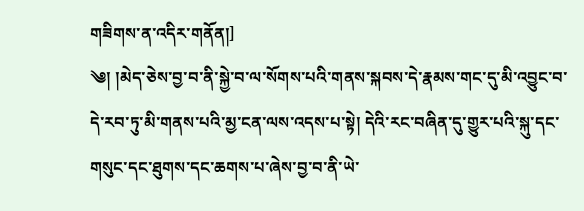གཟིགས་ན་འདིར་གནོན།]
༄། །མེད་ཅེས་བྱ་བ་ནི་སྐྱེ་བ་ལ་སོགས་པའི་གནས་སྐབས་དེ་རྣམས་གང་དུ་མི་འབྱུང་བ་དེ་རབ་ཏུ་མི་གནས་པའི་མྱ་ངན་ལས་འདས་པ་སྟེ། དེའི་རང་བཞིན་དུ་གྱུར་པའི་སྐུ་དང་གསུང་དང་ཐུགས་དང་ཆགས་པ་ཞེས་བྱ་བ་ནི་ཡེ་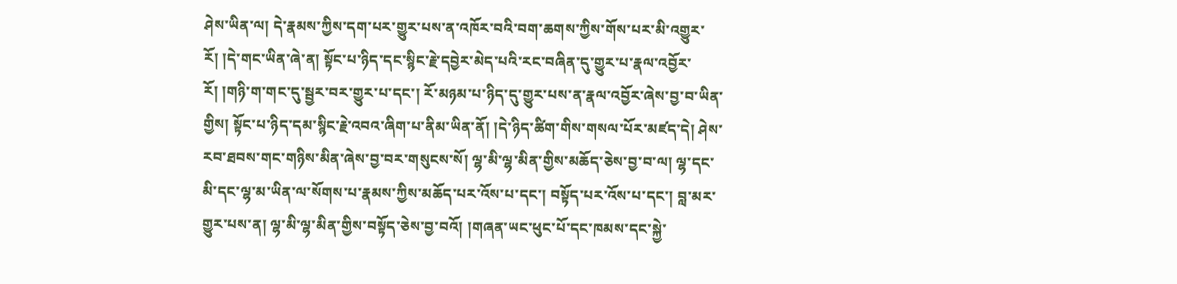ཤེས་ཡིན་ལ། དེ་རྣམས་ཀྱིས་དག་པར་གྱུར་པས་ན་འཁོར་བའི་བག་ཆགས་ཀྱིས་གོས་པར་མི་འགྱུར་རོ། །དེ་གང་ཡིན་ཞེ་ན། སྟོང་པ་ཉིད་དང་སྙིང་རྗེ་དབྱེར་མེད་པའི་རང་བཞིན་དུ་གྱུར་པ་རྣལ་འབྱོར་རོ། །གཉི་ག་གང་དུ་སྦྱར་བར་གྱུར་པ་དང་། རོ་མཉམ་པ་ཉིད་དུ་གྱུར་པས་ན་རྣལ་འབྱོར་ཞེས་བྱ་བ་ཡིན་གྱིས། སྟོང་པ་ཉིད་དམ་སྙིང་རྗེ་འབའ་ཞིག་པ་ནིམ་ཡིན་ནོ། །དེ་ཉིད་ཚིག་གིས་གསལ་པོར་མཛད་དེ། ཤེས་རབ་ཐབས་གང་གཉིས་མིན་ཞེས་བྱ་བར་གསུངས་སོ། ལྷ་མི་ལྷ་མིན་གྱིས་མཆོད་ཅེས་བྱ་བ་ལ། ལྷ་དང་མི་དང་ལྷ་མ་ཡིན་ལ་སོགས་པ་རྣམས་ཀྱིས་མཆོད་པར་འོས་པ་དང་། བསྟོད་པར་འོས་པ་དང་། བླ་མར་གྱུར་པས་ན། ལྷ་མི་ལྷ་མིན་གྱིས་བསྟོད་ཅེས་བྱ་བའོ། །གཞན་ཡང་ཕུང་པོ་དང་ཁམས་དང་སྐྱེ་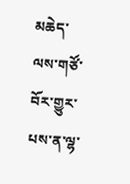མཆེད་ལས་གཙོ་བོར་གྱུར་པས་ན་ལྷ་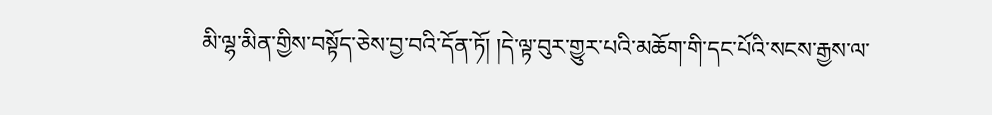མི་ལྷ་མིན་གྱིས་བསྟོད་ཅེས་བྱ་བའི་དོན་ཏོ། །དེ་ལྟ་བུར་གྱུར་པའི་མཆོག་གི་དང་པོའི་སངས་རྒྱས་ལ་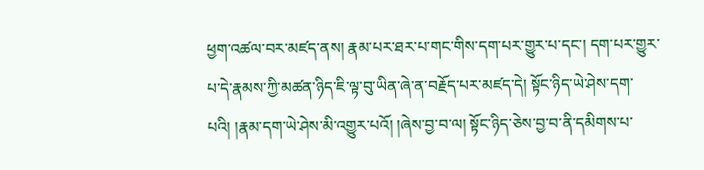ཕྱག་འཚལ་བར་མཛད་ནས། རྣམ་པར་ཐར་པ་གང་གིས་དག་པར་གྱུར་པ་དང་། དག་པར་གྱུར་པ་དེ་རྣམས་ཀྱི་མཚན་ཉིད་ཇི་ལྟ་བུ་ཡིན་ཞེ་ན་བརྗོད་པར་མཛད་དེ། སྟོང་ཉིད་ཡེ་ཤེས་དག་པའི། །རྣམ་དག་ཡེ་ཤེས་མི་འགྱུར་པའོ། །ཞེས་བྱ་བ་ལ། སྟོང་ཉིད་ཅེས་བྱ་བ་ནི་དམིགས་པ་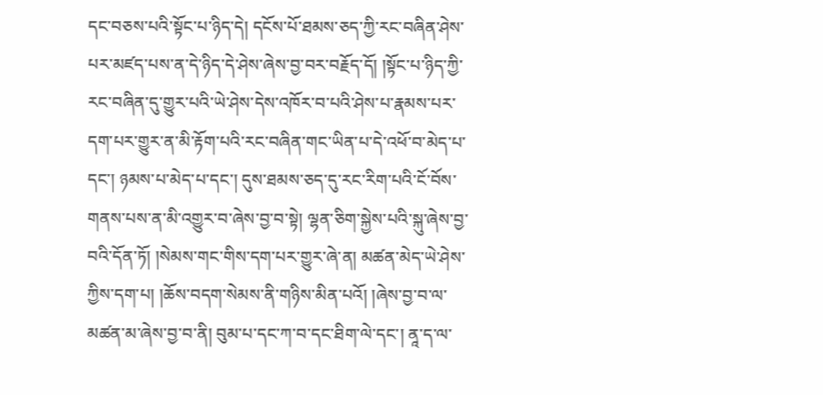དང་བཅས་པའི་སྟོང་པ་ཉིད་དེ། དངོས་པོ་ཐམས་ཅད་ཀྱི་རང་བཞིན་ཤེས་པར་མཛད་པས་ན་དེ་ཉིད་དེ་ཤེས་ཞེས་བྱ་བར་བརྗོད་དོ། །སྟོང་པ་ཉིད་ཀྱི་རང་བཞིན་དུ་གྱུར་པའི་ཡེ་ཤེས་དེས་འཁོར་བ་པའི་ཤེས་པ་རྣམས་པར་དག་པར་གྱུར་ན་མི་རྟོག་པའི་རང་བཞིན་གང་ཡིན་པ་དེ་འཕོ་བ་མེད་པ་དང་། ཉམས་པ་མེད་པ་དང་། དུས་ཐམས་ཅད་དུ་རང་རིག་པའི་ངོ་བོས་གནས་པས་ན་མི་འགྱུར་བ་ཞེས་བྱ་བ་སྟེ། ལྷན་ཅིག་སྐྱེས་པའི་སྐུ་ཞེས་བྱ་བའི་དོན་ཏོ། །སེམས་གང་གིས་དག་པར་གྱུར་ཞེ་ན། མཚན་མེད་ཡེ་ཤེས་ཀྱིས་དག་པ། །ཆོས་བདག་སེམས་ནི་གཉིས་མིན་པའོ། །ཞེས་བྱ་བ་ལ་མཚན་མ་ཞེས་བྱ་བ་ནི། བུམ་པ་དང་ཀ་བ་དང་ཐིག་ལེ་དང་། ནཱ་ད་ལ་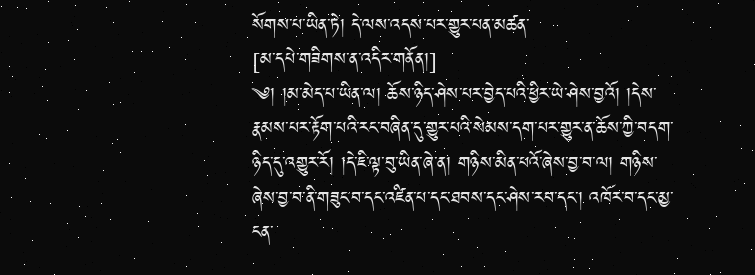སོགས་པ་ཡིན་ཏེ། དེ་ལས་འདས་པར་གྱུར་པན་མཚན་
[མ་དཔེ་གཟིགས་ན་འདིར་གནོན།]
༄། །མ་མེད་པ་ཡིན་ལ། ཆོས་ཉིད་ཤེས་པར་བྱེད་པའི་ཕྱིར་ཡེ་ཤེས་བྱའོ། །དེས་རྣམས་པར་རྟོག་པའི་རང་བཞིན་དུ་གྱུར་པའི་སེམས་དག་པར་གྱུར་ན་ཆོས་ཀྱི་བདག་ཉིད་དུ་འགྱུར་རོ། །དེ་ཇི་ལྟ་བུ་ཡིན་ཞེ་ན། གཉིས་མིན་པའོ་ཞེས་བྱ་བ་ལ། གཉིས་ཞེས་བྱ་བ་ནི་གཟུང་བ་དང་འཛིན་པ་དང་ཐབས་དང་ཤེས་རབ་དང་། འཁོར་བ་དང་མྱ་ངན་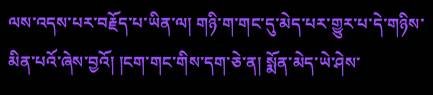ལས་འདས་པར་བརྗོད་པ་ཡིན་ལ། གཉི་ག་གང་དུ་མེད་པར་གྱུར་པ་དེ་གཉིས་མིན་པའོ་ཞེས་བྱའོ། །ངག་གང་གིས་དག་ཅེ་ན། སྨོན་མེད་ཡེ་ཤེས་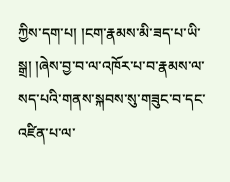ཀྱིས་དག་པ། །ངག་རྣམས་མི་ཟད་པ་ཡི་སྒྲ། །ཞེས་བྱ་བ་ལ་འཁོར་པ་བ་རྣམས་ལ་སད་པའི་གནས་སྐབས་སུ་གཟུང་བ་དང་འཛིན་པ་ལ་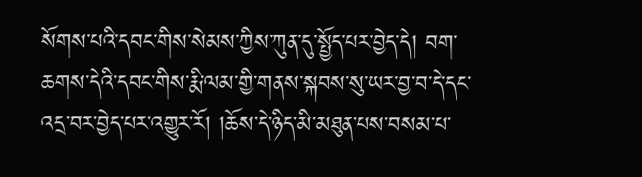སོགས་པའི་དབང་གིས་སེམས་ཀྱིས་ཀུན་དུ་སྤྱོད་པར་བྱེད་དེ། བག་ཆགས་དེའི་དབང་གིས་རྨི་ལམ་གྱི་གནས་སྐབས་སུ་ཡར་བྱ་བ་དེ་དང་འདྲ་བར་བྱེད་པར་འགྱུར་རོ། །ཆོས་དེ་ཉིད་མི་མཐུན་པས་བསམ་པ་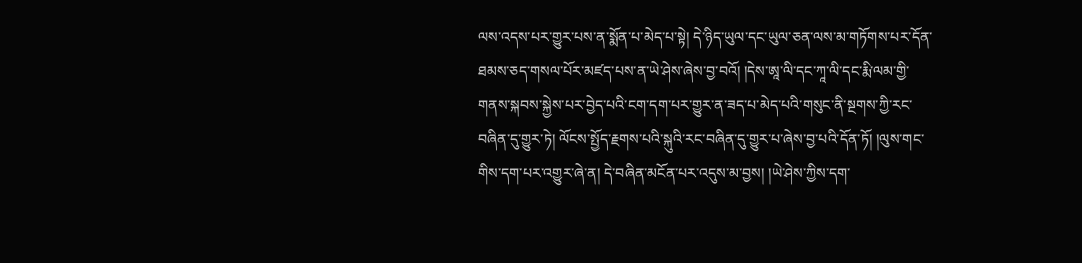ལས་འདས་པར་གྱུར་པས་ན་སྨོན་པ་མེད་པ་སྟེ། དེ་ཉིད་ཡུལ་དང་ཡུལ་ཅན་ལས་མ་གཏོགས་པར་དོན་ཐམས་ཅད་གསལ་པོར་མཛད་པས་ན་ཡེ་ཤེས་ཞེས་བྱ་བའོ། །དེས་ཨཱ་ལི་དང་ཀཱ་ལི་དང་རྨི་ལམ་གྱི་གནས་སྐབས་སྐྱེས་པར་བྱེད་པའི་ངག་དག་པར་གྱུར་ན་ཟད་པ་མེད་པའི་གསུང་ནི་སྔགས་ཀྱི་རང་བཞིན་དུ་གྱུར་ཏེ། ལོངས་སྤྱོད་རྗགས་པའི་སྐུའི་རང་བཞིན་དུ་གྱུར་པ་ཞེས་བྱ་པའི་དོན་ཏོ། །ལུས་གང་གིས་དག་པར་འགྱུར་ཞེ་ན། དེ་བཞིན་མངོན་པར་འདུས་མ་བྱས། །ཡེ་ཤེས་ཀྱིས་དག་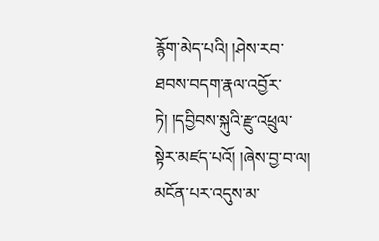རྙོག་མེད་པའི། །ཤེས་རབ་ཐབས་བདག་རྣལ་འབྱོར་ཏེ། །དབྱིབས་སྐུའི་རྫུ་འཕྲུལ་སྟེར་མཛད་པའོ། །ཞེས་བྱ་བ་ལ། མངོན་པར་འདུས་མ་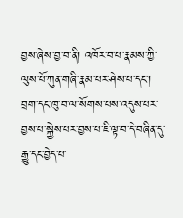བྱས་ཞེས་བྱ་བ་ནི། འཁོར་བ་པ་རྣམས་ཀྱི་ལུས་པོ་ཀུན་གཞི་རྣམ་པར་ཤེས་པ་དང་། བྲག་དང་ཁུ་བ་ལ་སོགས་པས་འདུས་པར་བྱས་པ་སྐྱེས་པར་བྱས་པ་ཇི་ལྟ་བ་དེ་བཞིན་དུ་རྒྱུ་དང་བྱེད་པ་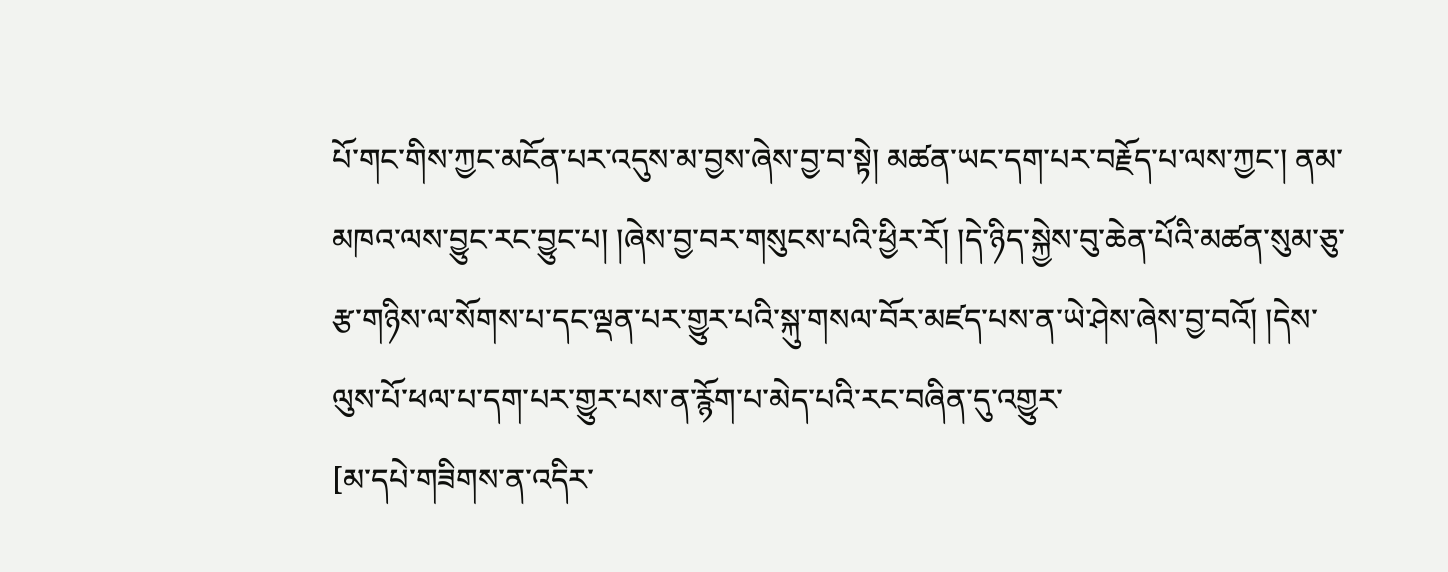པོ་གང་གིས་ཀྱང་མངོན་པར་འདུས་མ་བྱས་ཞེས་བྱ་བ་སྟེ། མཚན་ཡང་དག་པར་བརྗོད་པ་ལས་ཀྱང་། ནམ་མཁའ་ལས་བྱུང་རང་བྱུང་པ། །ཞེས་བྱ་བར་གསུངས་པའི་ཕྱིར་རོ། །དེ་ཉིད་སྐྱེས་བུ་ཆེན་པོའི་མཚན་སུམ་ཅུ་རྩ་གཉིས་ལ་སོགས་པ་དང་ལྡན་པར་གྱུར་པའི་སྐུ་གསལ་བོར་མཛད་པས་ན་ཡེ་ཤེས་ཞེས་བྱ་བའོ། །དེས་ལུས་པོ་ཕལ་པ་དག་པར་གྱུར་པས་ན་རྙོག་པ་མེད་པའི་རང་བཞིན་དུ་འགྱུར་
[མ་དཔེ་གཟིགས་ན་འདིར་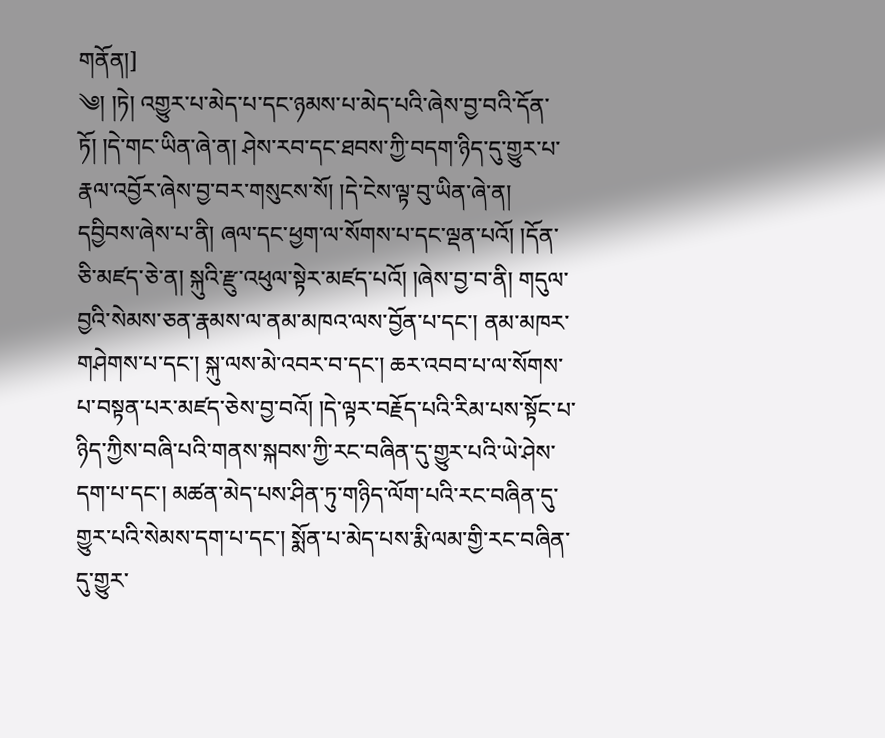གནོན།]
༄། །ཏེ། འགྱུར་པ་མེད་པ་དང་ཉམས་པ་མེད་པའི་ཞེས་བྱ་བའི་དོན་ཏོ། །དེ་གང་ཡིན་ཞེ་ན། ཤེས་རབ་དང་ཐབས་ཀྱི་བདག་ཉིད་དུ་གྱུར་པ་རྣལ་འབྱོར་ཞེས་བྱ་བར་གསུངས་སོ། །དེ་ངེས་ལྟ་བུ་ཡིན་ཞེ་ན། དབྱིབས་ཞེས་པ་ནི། ཞལ་དང་ཕྱག་ལ་སོགས་པ་དང་ལྡན་པའོ། །དོན་ཅི་མཛད་ཅེ་ན། སྐུའི་རྫུ་འཕུལ་སྟེར་མཛད་པའོ། །ཞེས་བྱ་བ་ནི། གདུལ་བྱའི་སེམས་ཅན་རྣམས་ལ་ནམ་མཁའ་ལས་བྱོན་པ་དང་། ནམ་མཁར་གཤེགས་པ་དང་། སྐུ་ལས་མེ་འབར་བ་དང་། ཆར་འབབ་པ་ལ་སོགས་པ་བསྟན་པར་མཛད་ཅེས་བྱ་བའོ། །དེ་ལྟར་བརྗོད་པའི་རིམ་པས་སྟོང་པ་ཉིད་ཀྱིས་བཞི་པའི་གནས་སྐབས་ཀྱི་རང་བཞིན་དུ་གྱུར་པའི་ཡེ་ཤེས་དག་པ་དང་། མཚན་མེད་པས་ཤིན་ཏུ་གཉིད་ལོག་པའི་རང་བཞིན་དུ་གྱུར་པའི་སེམས་དག་པ་དང་། སྨོན་པ་མེད་པས་རྨི་ལམ་གྱི་རང་བཞིན་དུ་གྱུར་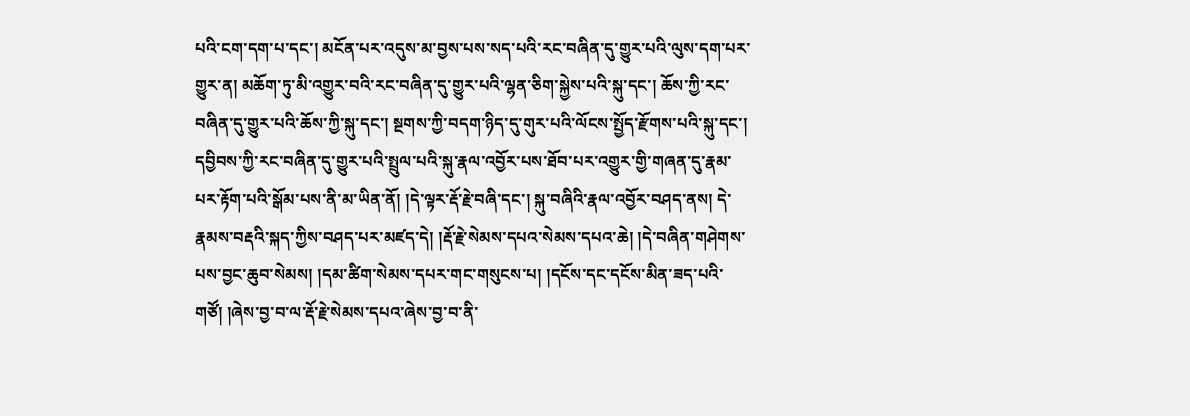པའི་ངག་དག་པ་དང་། མངོན་པར་འདུས་མ་བྱས་པས་སད་པའི་རང་བཞིན་དུ་གྱུར་པའི་ལུས་དག་པར་གྱུར་ན། མཆོག་ཏུ་མི་འགྱུར་བའི་རང་བཞིན་དུ་གྱུར་པའི་ལྷན་ཅིག་སྐྱེས་པའི་སྐུ་དང་། ཆོས་ཀྱི་རང་བཞིན་དུ་གྱུར་པའི་ཆོས་ཀྱི་སྐུ་དང་། སྔགས་ཀྱི་བདག་ཉིད་དུ་གུར་པའི་ལོངས་སྤྱོད་རྫོགས་པའི་སྐུ་དང་། དབྱིབས་ཀྱི་རང་བཞིན་དུ་གྱུར་པའི་སྤྲུལ་པའི་སྐུ་རྣལ་འབྱོར་པས་ཐོབ་པར་འགྱུར་གྱི་གཞན་དུ་རྣམ་པར་རྟོག་པའི་སྒོམ་པས་ནི་མ་ཡིན་ནོ། །དེ་ལྟར་རྡོ་རྗེ་བཞི་དང་། སྐུ་བཞིའི་རྣལ་འབྱོར་བཤད་ནས། དེ་རྣམས་བརྡའི་སྐད་ཀྱིས་བཤད་པར་མཛད་དེ། །རྡོ་རྗེ་སེམས་དཔའ་སེམས་དཔའ་ཆེ། །དེ་བཞིན་གཤེགས་པས་བྱང་ཆུབ་སེམས། །དམ་ཚིག་སེམས་དཔར་གང་གསུངས་པ། །དངོས་དང་དངོས་མིན་ཟད་པའི་གཙོ། །ཞེས་བྱ་བ་ལ་རྡོ་རྗེ་སེམས་དཔའ་ཞེས་བྱ་བ་ནི་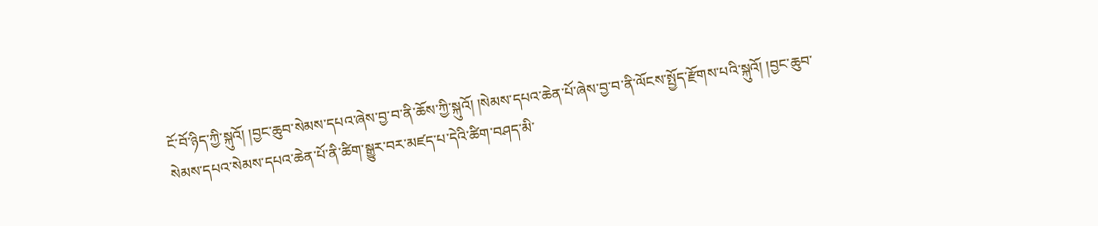ངོ་བོ་ཉིད་ཀྱི་སྐུའོ། །བྱང་ཆུབ་སེམས་དཔའ་ཞེས་བྱ་བ་ནི་ཆོས་ཀྱི་སྐུའོ། །སེམས་དཔའ་ཆེན་པོ་ཞེས་བྱ་བ་ནི་ལོངས་སྤྱོད་རྫོགས་པའི་སྐུའོ། །བྱང་ཆུབ་སེམས་དཔའ་སེམས་དཔའ་ཆེན་པོ་ནི་ཚིག་སྒྱུར་བར་མཛད་པ་དེའི་ཚིག་བཤད་མི་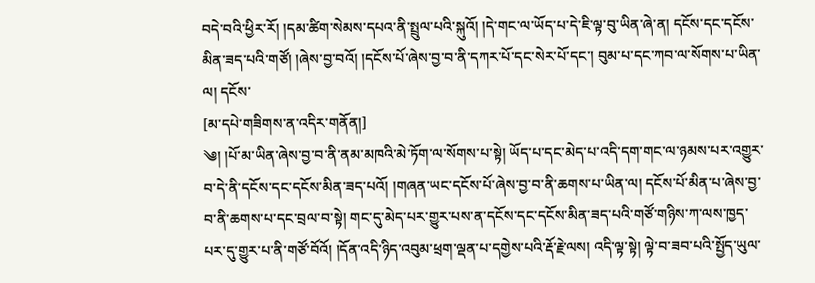བདེ་བའི་ཕྱིར་རོ། །དམ་ཚིག་སེམས་དཔའ་ནི་སྤྲུལ་པའི་སྐུའོ། །དེ་གང་ལ་ཡོད་པ་དེ་ཇི་ལྟ་བུ་ཡིན་ཞེ་ན། དངོས་དང་དངོས་མིན་ཟད་པའི་གཙོ། །ཞེས་བྱ་བའོ། །དངོས་པོ་ཞེས་བྱ་བ་ནི་དཀར་པོ་དང་སེར་པོ་དང་། བུམ་པ་དང་ཀབ་ལ་སོགས་པ་ཡིན་ལ། དངོས་
[མ་དཔེ་གཟིགས་ན་འདིར་གནོན།]
༄། །པོ་མ་ཡིན་ཞེས་བྱ་བ་ནི་ནམ་མཁའི་མེ་ཏོག་ལ་སོགས་པ་སྟེ། ཡོད་པ་དང་མེད་པ་འདི་དག་གང་ལ་ཉམས་པར་འགྱུར་བ་དེ་ནི་དངོས་དང་དངོས་མིན་ཟད་པའོ། །གཞན་ཡང་དངོས་པོ་ཞེས་བྱ་བ་ནི་ཆགས་པ་ཡིན་ལ། དངོས་པོ་མིན་པ་ཞེས་བྱ་བ་ནི་ཆགས་པ་དང་བྲལ་བ་སྟེ། གང་དུ་མེད་པར་གྱུར་པས་ན་དངོས་དང་དངོས་མིན་ཟད་པའི་གཙོ་གཉིས་ཀ་ལས་ཁྱད་པར་དུ་གྱུར་པ་ནི་གཙོ་བོའོ། །དོན་འདི་ཉིད་འབུམ་ཕྲག་ལྡན་པ་དགྱེས་པའི་རྡོ་རྗེ་ལས། འདི་ལྟ་སྟེ། ལྟེ་བ་ཟབ་པའི་སྤྱོད་ཡུལ་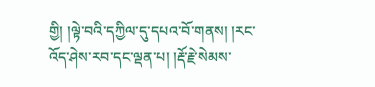གྱི། །ལྟེ་བའི་དཀྱིལ་དུ་དཔའ་བོ་གནས། །རང་འོད་ཤེས་རབ་དང་ལྡན་པ། །རྡོ་རྗེ་སེམས་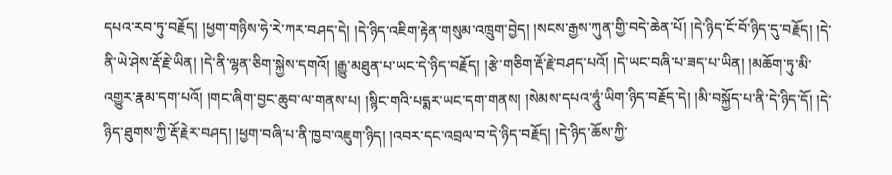དཔའ་རབ་ཏུ་བརྗོད། །ཕྱག་གཉིས་ཧེ་རེ་ཀར་བཤད་དེ། །དེ་ཉིད་འཇིག་རྟེན་གསུམ་འཁྲུག་བྱེད། །སངས་རྒྱས་ཀུན་གྱི་བདེ་ཆེན་པོ། །དེ་ཉིད་ངོ་བོ་ཉིད་དུ་བརྗོད། །དེ་ནི་ཡེ་ཤེས་རྡོ་རྗེ་ཡིན། །དེ་ནི་ལྷན་ཅིག་སྐྱེས་དགའོ། །རྒྱུ་མཐུན་པ་ཡང་དེ་ཉིད་བརྗོད། །རྩེ་གཅིག་རྡོ་རྗེ་བཤད་པའོ། །དེ་ཡང་བཞི་པ་ཟད་པ་ཡིན། །མཆོག་ཏུ་མི་འགྱུར་རྣམ་དག་པའོ། །གང་ཞིག་བྱང་ཆུབ་ལ་གནས་པ། །སྙིང་གའི་པདྨར་ཡང་དག་གནས། །སེམས་དཔའ་ཧཱུཾ་ཡིག་ཉིད་བརྗོད་དེ། །མི་བསྐྱོད་པ་ནི་དེ་ཉིད་དོ། །དེ་ཉིད་ཐུགས་ཀྱི་རྡོ་རྗེར་བཤད། །ཕྱག་བཞི་པ་ནི་ཁྱབ་འཇུག་ཉིད། །འབར་དང་འབྲལ་བ་དེ་ཉིད་བརྗོད། །དེ་ཉིད་ཆོས་ཀྱི་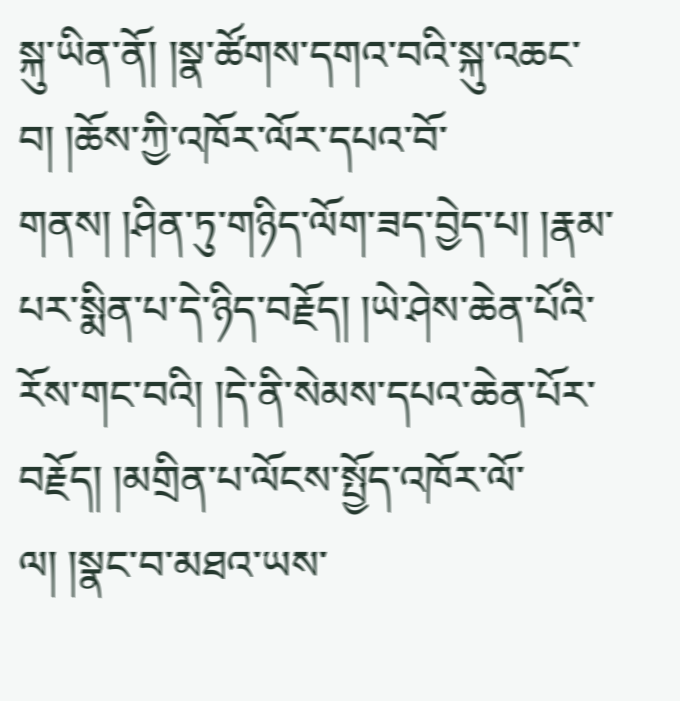སྐུ་ཡིན་ནོ། །སྣ་ཚོགས་དགའ་བའི་སྐུ་འཆང་བ། །ཆོས་ཀྱི་འཁོར་ལོར་དཔའ་བོ་གནས། །ཤིན་ཏུ་གཉིད་ལོག་ཟད་བྱེད་པ། །རྣམ་པར་སྨིན་པ་དེ་ཉིད་བརྗོད། །ཡེ་ཤེས་ཆེན་པོའི་རོས་གང་བའི། །དེ་ནི་སེམས་དཔའ་ཆེན་པོར་བརྗོད། །མགྲིན་པ་ལོངས་སྤྱོད་འཁོར་ལོ་ལ། །སྣང་བ་མཐའ་ཡས་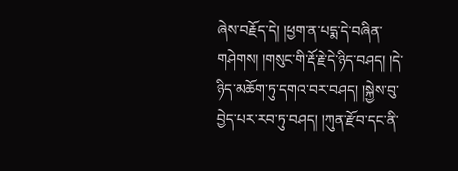ཞེས་བརྗོད་དེ། །ཕྱག་ན་པདྨ་དེ་བཞིན་གཤེགས། །གསུང་གི་རྡོ་རྗེ་དེ་ཉིད་བཤད། །དེ་ཉིད་མཆོག་ཏུ་དགའ་བར་བཤད། །སྐྱེས་བུ་བྱེད་པར་རབ་ཏུ་བཤད། །ཀུན་རྫོབ་དང་ནི་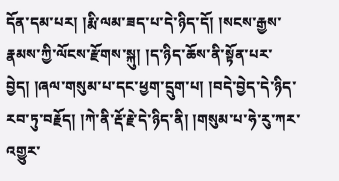དོན་དམ་པར། །རྨི་ལམ་ཟད་པ་དེ་ཉིད་དོ། །སངས་རྒྱས་རྣམས་ཀྱི་ལོངས་རྫོགས་སྐུ། །ད་ཉིད་ཆོས་ནི་སྟོན་པར་བྱེད། །ཞལ་གསུམ་པ་དང་ཕྱག་དྲུག་པ། །བདེ་བྱེད་དེ་ཉིད་རབ་ཏུ་བརྗོད། །ཀེ་ནི་རྡོ་རྗེ་དེ་ཉིད་ནི། །གསུམ་པ་ཧེ་རུ་ཀར་འགྱུར་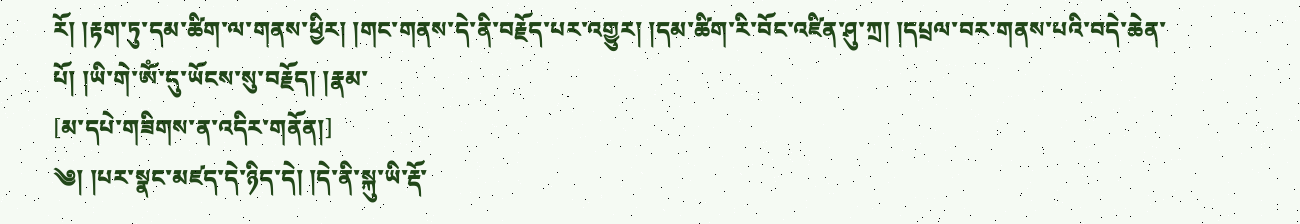རོ། །རྟག་ཏུ་དམ་ཚིག་ལ་གནས་ཕྱིར། །གང་གནས་དེ་ནི་བརྗོད་པར་འགྱུར། །དམ་ཚིག་རི་བོང་འཛིན་ཤུ་ཀྲ། །དཔྲལ་བར་གནས་པའི་བདེ་ཆེན་པོ། །ཡི་གེ་ཨོཾ་དུ་ཡོངས་སུ་བརྗོད། །རྣམ་
[མ་དཔེ་གཟིགས་ན་འདིར་གནོན།]
༄། །པར་སྣང་མཛད་དེ་ཉིད་དེ། །དེ་ནི་སྐུ་ཡི་རྡོ་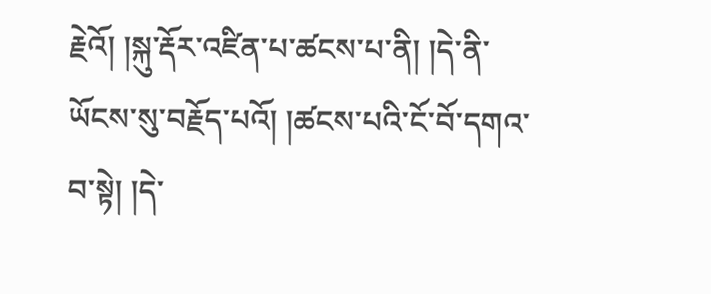རྗེའོ། །སྐུ་རྡོར་འཛིན་པ་ཚངས་པ་ནི། །དེ་ནི་ཡོངས་སུ་བརྗོད་པའོ། །ཚངས་པའི་ངོ་བོ་དགའ་བ་སྟེ། །དེ་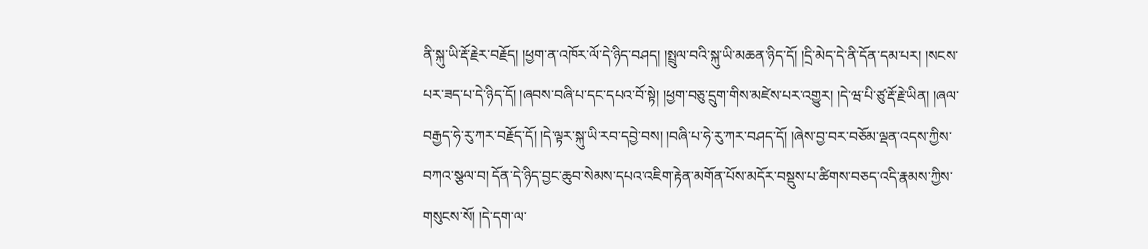ནི་སྐུ་ཡི་རྡོ་རྗེར་བརྗོད། །ཕྱག་ན་འཁོར་ལོ་དེ་ཉིད་བཤད། །སྤྲུལ་བའི་སྐུ་ཡི་མཆན་ཉིད་དོ། །དྲི་མེད་དེ་ནི་དོན་དམ་པར། །སངས་པར་ཟད་པ་དེ་ཉིད་དོ། །ཞབས་བཞི་པ་དང་དཔའ་བོ་སྟེ། །ཕྱག་བཅུ་དྲུག་གིས་མཛེས་པར་འགྱུར། །དེ་ཝ་པི་ཙུ་རྡོ་རྗེ་ཡིན། །ཞལ་བརྒྱད་ཧེ་རུ་ཀར་བརྗོད་དོ། །དེ་ལྟར་སྐུ་ཡི་རབ་དབྱེ་བས། །བཞི་པ་ཧེ་རུ་ཀར་བཤད་དོ། །ཞེས་བྱ་བར་བཅོམ་ལྡན་འདས་ཀྱིས་བཀའ་སྩལ་བ། དོན་དེ་ཉིད་བྱང་ཆུབ་སེམས་དཔའ་འཇིག་རྟེན་མགོན་པོས་མདོར་བསྡུས་པ་ཚིགས་བཅད་འདི་རྣམས་ཀྱིས་གསུངས་སོ། །དེ་དག་ལ་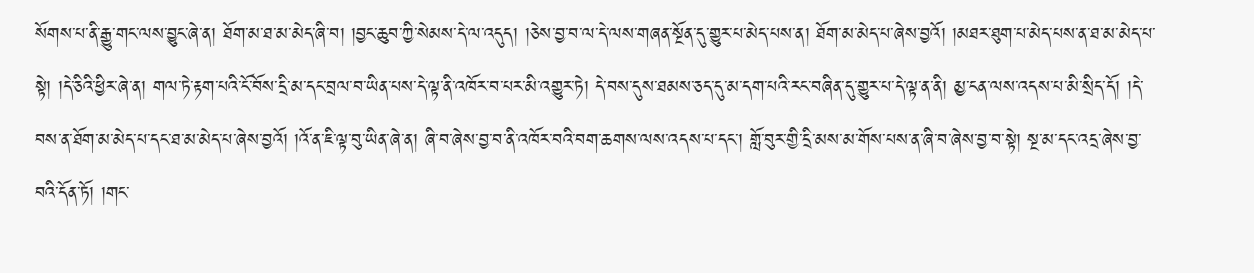སོགས་པ་ནི་རྒྱུ་གང་ལས་བྱུང་ཞེ་ན། ཐོག་མ་ཐ་མ་མེད་ཞི་བ། །བྱང་ཆུབ་ཀྱི་སེམས་དེ་ལ་འདུད། །ཅེས་བྱ་བ་ལ་དེ་ལས་གཞན་སྔོན་དུ་གྱུར་པ་མེད་པས་ན། ཐོག་མ་མེད་པ་ཞེས་བྱའོ། །མཐར་ཐུག་པ་མེད་པས་ན་ཐ་མ་མེད་པ་སྟེ། །དེ་ཅིའི་ཕྱིར་ཞེ་ན། གལ་ཏེ་རྟག་པའི་ངོ་བོས་དྲི་མ་དང་བྲལ་བ་ཡིན་པས་དེ་ལྟ་ནི་འཁོར་བ་པར་མི་འགྱུར་ཏེ། དེ་བས་དུས་ཐམས་ཅད་དུ་མ་དག་པའི་རང་བཞིན་དུ་གྱུར་པ་དེ་ལྟ་ན་ནི། མྱ་ངན་ལས་འདས་པ་མི་སྲིད་དོ། །དེ་བས་ན་ཐོག་མ་མེད་པ་དང་ཐ་མ་མེད་པ་ཞེས་བྱའོ། །འོ་ན་ཇི་ལྟ་བུ་ཡིན་ཞེ་ན། ཞི་བ་ཞེས་བྱ་བ་ནི་འཁོར་བའི་བག་ཆགས་ལས་འདས་པ་དང་། གློ་བུར་གྱི་དྲི་མས་མ་གོས་པས་ན་ཞི་བ་ཞེས་བྱ་བ་སྟེ། སྔ་མ་དང་འདྲ་ཞེས་བྱ་བའི་དོན་ཏོ། །གང་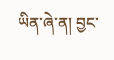ཡིན་ཞེ་ན། བྱང་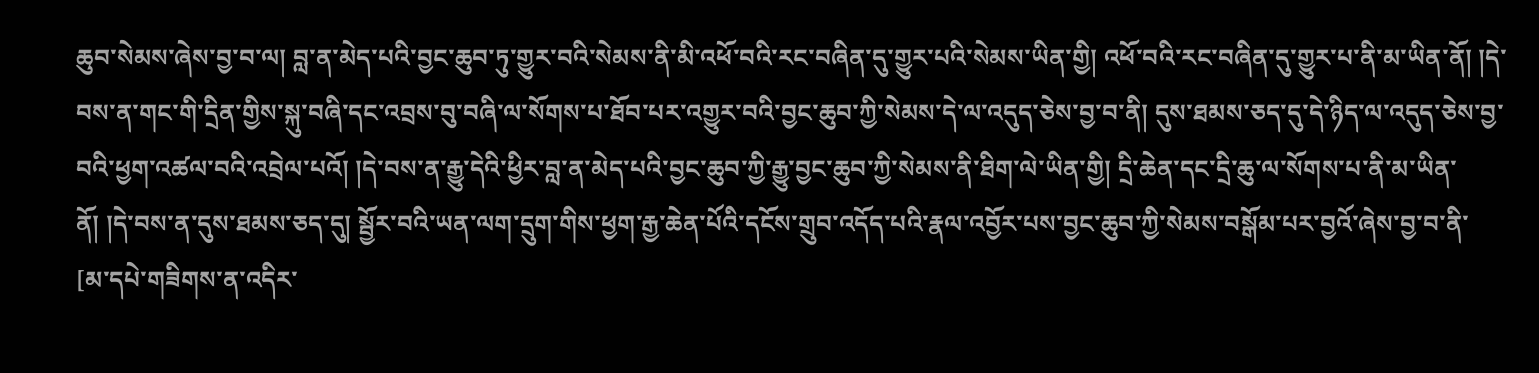ཆུབ་སེམས་ཞེས་བྱ་བ་ལ། བླ་ན་མེད་པའི་བྱང་ཆུབ་ཏུ་གྱུར་བའི་སེམས་ནི་མི་འཕོ་བའི་རང་བཞིན་དུ་གྱུར་པའི་སེམས་ཡིན་གྱི། འཕོ་བའི་རང་བཞིན་དུ་གྱུར་པ་ནི་མ་ཡིན་ནོ། །དེ་བས་ན་གང་གི་དྲིན་གྱིས་སྐུ་བཞི་དང་འབྲས་བུ་བཞི་ལ་སོགས་པ་ཐོབ་པར་འགྱུར་བའི་བྱང་ཆུབ་ཀྱི་སེམས་དེ་ལ་འདུད་ཅེས་བྱ་བ་ནི། དུས་ཐམས་ཅད་དུ་དེ་ཉིད་ལ་འདུད་ཅེས་བྱ་བའི་ཕྱག་འཚལ་བའི་འབྲེལ་པའོ། །དེ་བས་ན་རྒྱུ་དེའི་ཕྱིར་བླ་ན་མེད་པའི་བྱང་ཆུབ་ཀྱི་རྒྱུ་བྱང་ཆུབ་ཀྱི་སེམས་ནི་ཐིག་ལེ་ཡིན་གྱི། དྲི་ཆེན་དང་དྲི་ཆུ་ལ་སོགས་པ་ནི་མ་ཡིན་ནོ། །དེ་བས་ན་དུས་ཐམས་ཅད་དུ། སྦྱོར་བའི་ཡན་ལག་དྲུག་གིས་ཕྱག་རྒྱ་ཆེན་པོའི་དངོས་གྲུབ་འདོད་པའི་རྣལ་འབྱོར་པས་བྱང་ཆུབ་ཀྱི་སེམས་བསྒོམ་པར་བྱའོ་ཞེས་བྱ་བ་ནི་
[མ་དཔེ་གཟིགས་ན་འདིར་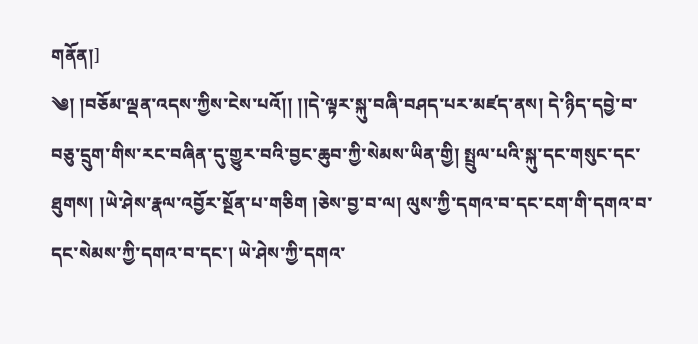གནོན།]
༄། །བཅོམ་ལྡན་འདས་ཀྱིས་ངེས་པའོ།། །།དེ་ལྟར་སྐུ་བཞི་བཤད་པར་མཛད་ནས། དེ་ཉིད་དབྱེ་བ་བཅུ་དྲུག་གིས་རང་བཞིན་དུ་གྱུར་བའི་བྱང་ཆུབ་ཀྱི་སེམས་ཡིན་གྱི། སྤྲུལ་པའི་སྐུ་དང་གསུང་དང་ཐུགས། །ཡེ་ཤེས་རྣལ་འབྱོར་སྔོན་པ་གཅིག །ཅེས་བྱ་བ་ལ། ལུས་ཀྱི་དགའ་བ་དང་ངག་གི་དགའ་བ་དང་སེམས་ཀྱི་དགའ་བ་དང་། ཡེ་ཤེས་ཀྱི་དགའ་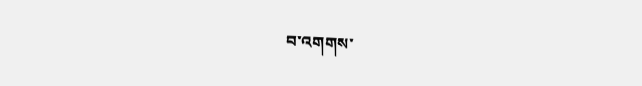བ་འགགས་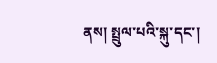ནས། སྤྲུལ་པའི་སྐུ་དང་།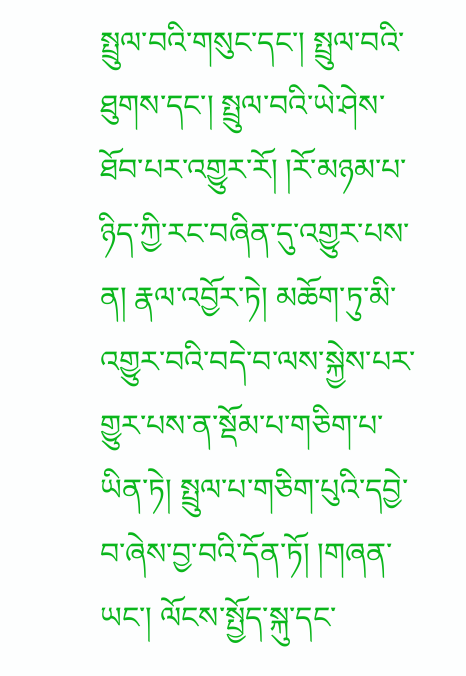སྤྲུལ་བའི་གསུང་དང་། སྤྲུལ་བའི་ཐུགས་དང་། སྤྲུལ་བའི་ཡེ་ཤེས་ཐོབ་པར་འགྱུར་རོ། །རོ་མཉམ་པ་ཉིད་ཀྱི་རང་བཞིན་དུ་འགྱུར་པས་ན། རྣལ་འབྱོར་ཏེ། མཆོག་ཏུ་མི་འགྱུར་བའི་བདེ་བ་ལས་སྐྱེས་པར་གྱུར་པས་ན་སྡོམ་པ་གཅིག་པ་ཡིན་ཏེ། སྤྲུལ་པ་གཅིག་པུའི་དབྱེ་བ་ཞེས་བྱ་བའི་དོན་ཏོ། །གཞན་ཡང་། ལོངས་སྤྱོད་སྐུ་དང་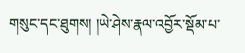གསུང་དང་ཐུགས། །ཡེ་ཤེས་རྣལ་འབྱོར་སྡོམ་པ་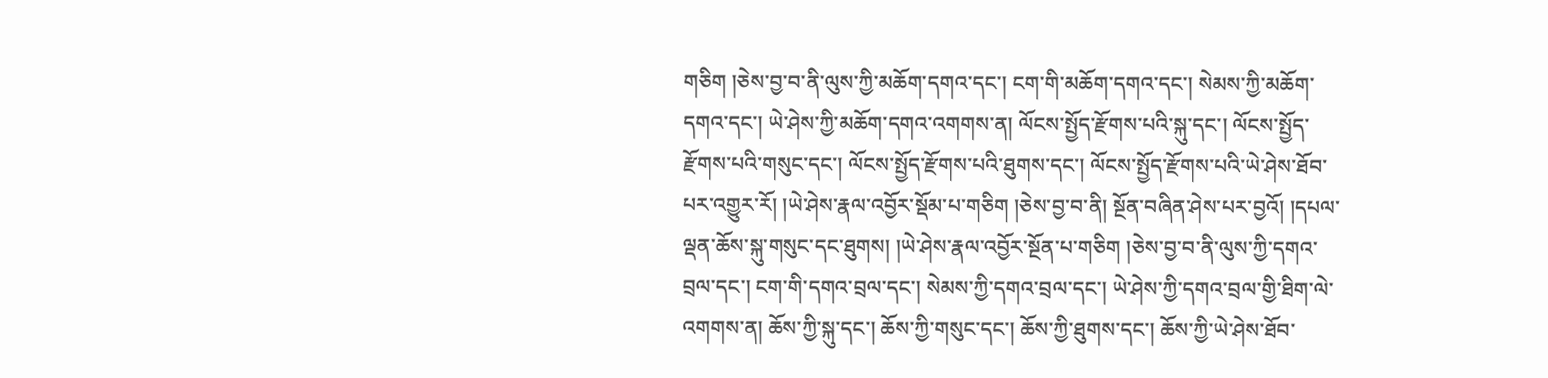གཅིག །ཅེས་བྱ་བ་ནི་ལུས་ཀྱི་མཆོག་དགའ་དང་། ངག་གི་མཆོག་དགའ་དང་། སེམས་ཀྱི་མཆོག་དགའ་དང་། ཡེ་ཤེས་ཀྱི་མཆོག་དགའ་འགགས་ན། ལོངས་སྤྱོད་རྫོགས་པའི་སྐུ་དང་། ལོངས་སྤྱོད་རྫོགས་པའི་གསུང་དང་། ལོངས་སྤྱོད་རྫོགས་པའི་ཐུགས་དང་། ལོངས་སྤྱོད་རྫོགས་པའི་ཡེ་ཤེས་ཐོབ་པར་འགྱུར་རོ། །ཡེ་ཤེས་རྣལ་འབྱོར་སྡོམ་པ་གཅིག །ཅེས་བྱ་བ་ནི། སྔོན་བཞིན་ཤེས་པར་བྱའོ། །དཔལ་ལྡན་ཆོས་སྐུ་གསུང་དང་ཐུགས། །ཡེ་ཤེས་རྣལ་འབྱོར་སྔོན་པ་གཅིག །ཅེས་བྱ་བ་ནི་ལུས་ཀྱི་དགའ་བྲལ་དང་། ངག་གི་དགའ་བྲལ་དང་། སེམས་ཀྱི་དགའ་བྲལ་དང་། ཡེ་ཤེས་ཀྱི་དགའ་བྲལ་གྱི་ཐིག་ལེ་འགགས་ན། ཆོས་ཀྱི་སྐུ་དང་། ཆོས་ཀྱི་གསུང་དང་། ཆོས་ཀྱི་ཐུགས་དང་། ཆོས་ཀྱི་ཡེ་ཤེས་ཐོབ་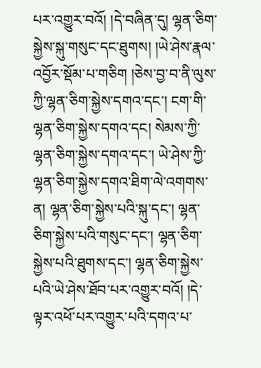པར་འགྱུར་བའོ། །དེ་བཞིན་དུ། ལྷན་ཅིག་སྐྱེས་སྐུ་གསུང་དང་ཐུགས། །ཡེ་ཤེས་རྣལ་འབྱོར་སྡོམ་པ་གཅིག །ཅེས་བྱ་བ་ནི་ལུས་ཀྱི་ལྷན་ཅིག་སྐྱེས་དགའ་དང་། ངག་གི་ལྷན་ཅིག་སྐྱེས་དགའ་དང། སེམས་ཀྱི་ལྷན་ཅིག་སྐྱེས་དགའ་དང་། ཡེ་ཤེས་ཀྱི་ལྷན་ཅིག་སྐྱེས་དགའ་ཐིག་ལེ་འགགས་ན། ལྷན་ཅིག་སྐྱེས་པའི་སྐུ་དང་། ལྷན་ཅིག་སྐྱེས་པའི་གསུང་དང་། ལྷན་ཅིག་སྐྱེས་པའི་ཐུགས་དང་། ལྷན་ཅིག་སྐྱེས་པའི་ཡེ་ཤེས་ཐོབ་པར་འགྱུར་བའོ། །དེ་ལྟར་འཕོ་པར་འགྱུར་པའི་དགའ་པ་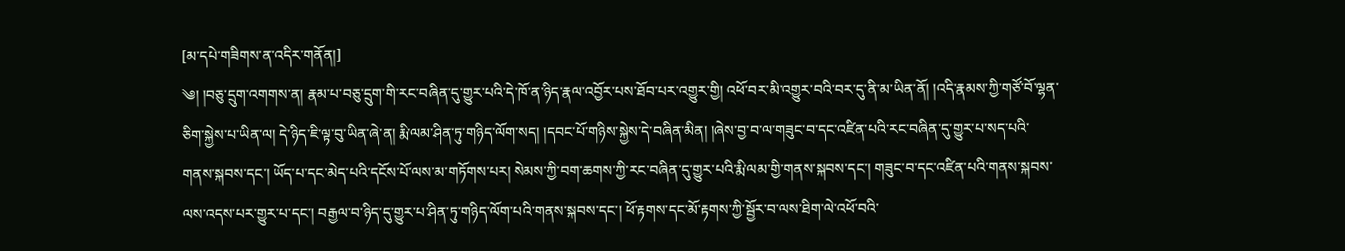[མ་དཔེ་གཟིགས་ན་འདིར་གནོན།]
༄། །བཅུ་དྲུག་འགགས་ན། རྣམ་པ་བཅུ་དྲུག་གི་རང་བཞིན་དུ་གྱུར་པའི་དེ་ཁོ་ན་ཉིད་རྣལ་འབྱོར་པས་ཐོབ་པར་འགྱུར་གྱི། འཕོ་བར་མི་འགྱུར་བའི་བར་དུ་ནི་མ་ཡིན་ནོ། །འདི་རྣམས་ཀྱི་གཙོ་བོ་ལྷན་ཅིག་སྐྱེས་པ་ཡིན་ལ། དེ་ཉིད་ཇི་ལྟ་བུ་ཡིན་ཞེ་ན། རྨི་ལམ་ཤིན་ཏུ་གཉིད་ལོག་སད། །དབང་པོ་གཉིས་སྐྱེས་དེ་བཞིན་མིན། །ཞེས་བྱ་བ་ལ་གཟུང་བ་དང་འཛིན་པའི་རང་བཞིན་དུ་གྱུར་པ་སད་པའི་གནས་སྐབས་དང་། ཡོད་པ་དང་མེད་པའི་དངོས་པོ་ལས་མ་གཏོགས་པར། སེམས་ཀྱི་བག་ཆགས་ཀྱི་རང་བཞིན་དུ་གྱུར་པའི་རྨི་ལམ་གྱི་གནས་སྐབས་དང་། གཟུང་བ་དང་འཛིན་པའི་གནས་སྐབས་ལས་འདས་པར་གྱུར་པ་དང་། བརྒྱལ་བ་ཉིད་དུ་གྱུར་པ་ཤིན་ཏུ་གཉིད་ལོག་པའི་གནས་སྐབས་དང་། ཕོ་རྟགས་དང་མོ་རྟགས་ཀྱི་སྦྱོར་བ་ལས་ཐིག་ལེ་འཕོ་བའི་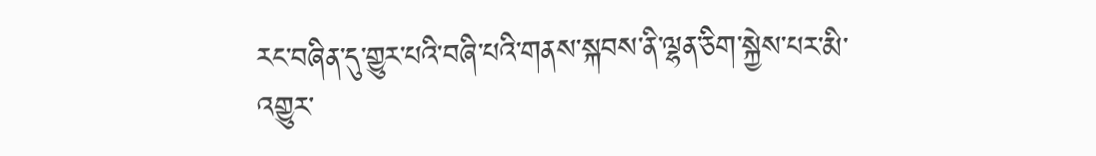རང་བཞིན་དུ་གྱུར་པའི་བཞི་པའི་གནས་སྐབས་ནི་ལྷན་ཅིག་སྐྱེས་པར་མི་འགྱུར་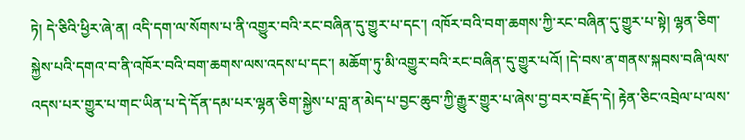ཏེ། དེ་ཅིའི་ཕྱིར་ཞེ་ན། འདི་དག་ལ་སོགས་པ་ནི་འགྱུར་བའི་རང་བཞིན་དུ་གྱུར་པ་དང་། འཁོར་བའི་བག་ཆགས་ཀྱི་རང་བཞིན་དུ་གྱུར་པ་སྟེ། ལྷན་ཅིག་སྐྱེས་པའི་དགའ་བ་ནི་འཁོར་བའི་བག་ཆགས་ལས་འདས་པ་དང་། མཆོག་ཏུ་མི་འགྱུར་བའི་རང་བཞིན་དུ་གྱུར་པའོ། །དེ་བས་ན་གནས་སྐབས་བཞི་ལས་འདས་པར་གྱུར་པ་གང་ཡིན་པ་དེ་དོན་དམ་པར་ལྷན་ཅིག་སྐྱེས་པ་བླ་ན་མེད་པ་བྱང་ཆུབ་ཀྱི་རྒྱུར་གྱུར་པ་ཞེས་བྱ་བར་བརྗོད་དེ། རྟེན་ཅིང་འབྲེལ་པ་ལས་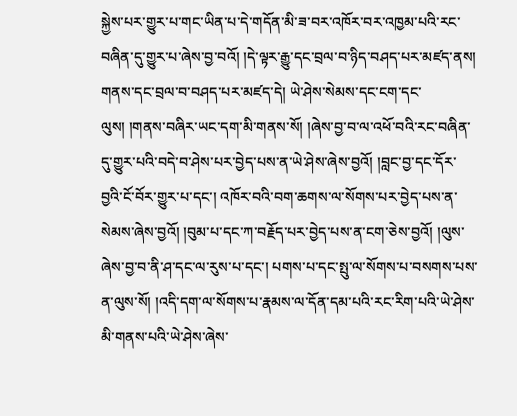སྐྱེས་པར་གྱུར་པ་གང་ཡིན་པ་དེ་གདོན་མི་ཟ་བར་འཁོར་བར་འཁྱམ་པའི་རང་བཞིན་དུ་གྱུར་པ་ཞེས་བྱ་བའོ། །དེ་ལྟར་རྒྱུ་དང་བྲལ་བ་ཉིད་བཤད་པར་མཛད་ནས། གནས་དང་བྲལ་བ་བཤད་པར་མཛད་དེ། ཡེ་ཤེས་སེམས་དང་ངག་དང་ལུས། །གནས་བཞིར་ཡང་དག་མི་གནས་སོ། །ཞེས་བྱ་བ་ལ་འཕོ་བའི་རང་བཞིན་དུ་གྱུར་པའི་བདེ་བ་ཤེས་པར་བྱེད་པས་ན་ཡེ་ཤེས་ཞེས་བྱའོ། །བླང་བྱ་དང་དོར་བྱའི་ངོ་བོར་གྱུར་པ་དང་། འཁོར་བའི་བག་ཆགས་ལ་སོགས་པར་བྱེད་པས་ན་སེམས་ཞེས་བྱའོ། །བུམ་པ་དང་ཀ་བརྗོད་པར་བྱེད་པས་ན་ངག་ཅེས་བྱའོ། །ལུས་ཞེས་བྱ་བ་ནི་ཤ་དང་ལ་རུས་པ་དང་། པགས་པ་དང་སྤུ་ལ་སོགས་པ་བསགས་པས་ན་ལུས་སོ། །འདི་དག་ལ་སོགས་པ་རྣམས་ལ་དོན་དམ་པའི་རང་རིག་པའི་ཡེ་ཤེས་མི་གནས་པའི་ཡེ་ཤེས་ཞེས་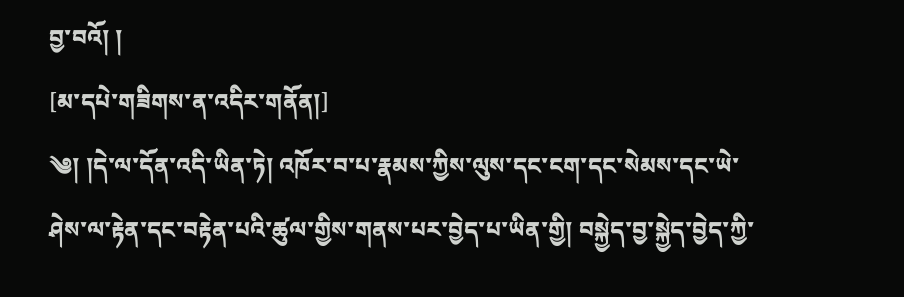བྱ་བའོ། །
[མ་དཔེ་གཟིགས་ན་འདིར་གནོན།]
༄། །དེ་ལ་དོན་འདི་ཡིན་ཏེ། འཁོར་བ་པ་རྣམས་ཀྱིས་ལུས་དང་ངག་དང་སེམས་དང་ཡེ་ཤེས་ལ་རྟེན་དང་བརྟེན་པའི་ཚུལ་གྱིས་གནས་པར་བྱེད་པ་ཡིན་གྱི། བསྐྱེད་བྱ་སྐྱེད་བྱེད་ཀྱི་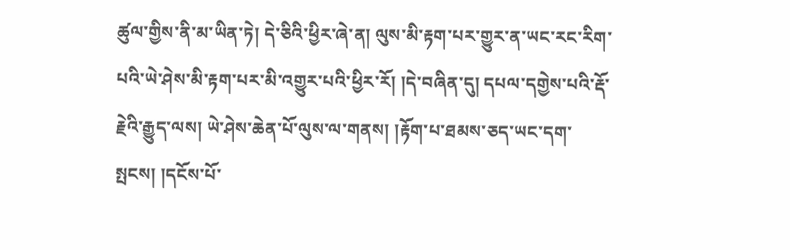ཚུལ་གྱིས་ནི་མ་ཡིན་ཏེ། དེ་ཅིའི་ཕྱིར་ཞེ་ན། ལུས་མི་རྟག་པར་གྱུར་ན་ཡང་རང་རིག་པའི་ཡེ་ཤེས་མི་རྟག་པར་མི་འགྱུར་པའི་ཕྱིར་རོ། །དེ་བཞིན་དུ། དཔལ་དགྱེས་པའི་རྡོ་རྗེའི་རྒྱུད་ལས། ཡེ་ཤེས་ཆེན་པོ་ལུས་ལ་གནས། །རྟོག་པ་ཐམས་ཅད་ཡང་དག་སྤངས། །དངོས་པོ་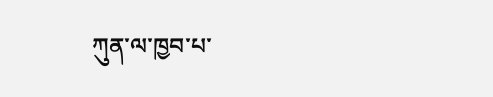ཀུན་ལ་ཁྱབ་པ་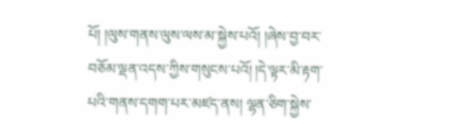པོ། །ལུས་གནས་ལུས་ལས་མ་སྐྱེས་པའོ། །ཞེས་བྱ་བར་བཅོམ་ལྡན་འདས་ཀྱིས་གསུངས་པའོ། །དེ་ལྟར་མི་རྟག་པའི་གནས་དགག་པར་མཛད་ནས། ལྷན་ཅིག་སྐྱེས་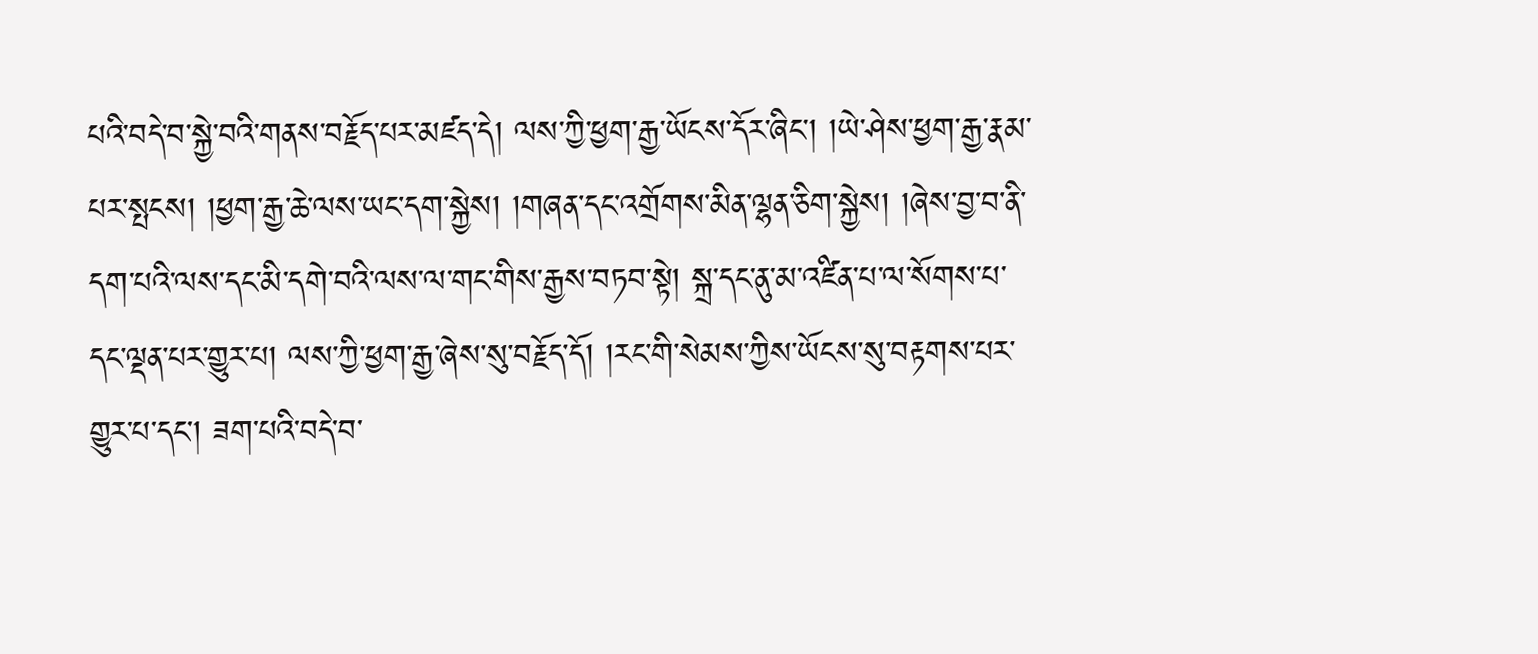པའི་བདེ་བ་སྐྱེ་བའི་གནས་བརྗོད་པར་མཛད་དེ། ལས་ཀྱི་ཕྱག་རྒྱ་ཡོངས་དོར་ཞིང་། །ཡེ་ཤེས་ཕྱག་རྒྱ་རྣམ་པར་སྤངས། །ཕྱག་རྒྱ་ཆེ་ལས་ཡང་དག་སྐྱེས། །གཞན་དང་འགྲོགས་མིན་ལྷན་ཅིག་སྐྱེས། །ཞེས་བྱ་བ་ནི་དག་པའི་ལས་དང་མི་དགེ་བའི་ལས་ལ་གང་གིས་རྒྱས་བཏབ་སྟེ། སྐྲ་དང་ནུ་མ་འཛིན་པ་ལ་སོགས་པ་དང་ལྡན་པར་གྱུར་པ། ལས་ཀྱི་ཕྱག་རྒྱ་ཞེས་སུ་བརྗོད་དོ། །རང་གི་སེམས་ཀྱིས་ཡོངས་སུ་བརྟགས་པར་གྱུར་པ་དང་། ཟག་པའི་བདེ་བ་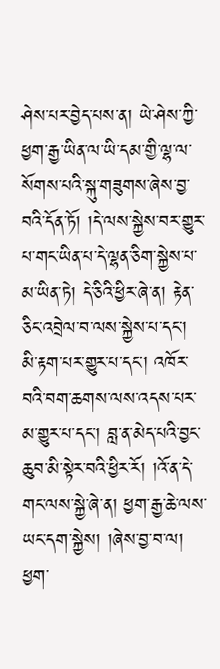ཤེས་པར་བྱེད་པས་ན། ཡེ་ཤེས་ཀྱི་ཕྱག་རྒྱ་ཡིན་ལ་ཡི་དམ་གྱི་ལྷ་ལ་སོགས་པའི་སྐུ་གཟུགས་ཞེས་བྱ་བའི་དོན་ཏོ། །དེ་ལས་སྐྱེས་བར་གྱུར་པ་གང་ཡིན་པ་དེ་ལྷན་ཅིག་སྐྱེས་པ་མ་ཡིན་ཏེ། དེ་ཅིའི་ཕྱིར་ཞེ་ན། རྟེན་ཅིང་འབྲེལ་བ་ལས་སྐྱེས་པ་དང་། མི་རྟག་པར་གྱུར་པ་དང་། འཁོར་བའི་བག་ཆགས་ལས་འདས་པར་མ་གྱུར་པ་དང་། བླ་ན་མེད་པའི་བྱང་ཆུབ་མི་སྟེར་བའི་ཕྱིར་རོ། །འོ་ན་དེ་གང་ལས་སྐྱེ་ཞེ་ན། ཕྱག་རྒྱ་ཆེ་ལས་ཡང་དག་སྐྱེས། །ཞེས་བྱ་བ་ལ། ཕྱག་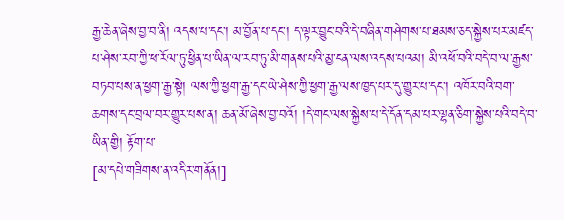རྒྱ་ཆེན་ཞེས་བྱ་བ་ནི། འདས་པ་དང་། མ་བྱོན་པ་དང་། ད་ལྟར་བྱུང་བའི་དེ་བཞིན་གཤེགས་པ་ཐམས་ཅད་སྐྱེས་པར་མཛད་པ་ཤེས་རབ་ཀྱི་ཕ་རོལ་ཏུ་ཕྱིན་པ་ཡིན་ལ་རབ་ཏུ་མི་གནས་པའི་མྱ་ངན་ལས་འདས་པའམ། མི་འཕོ་བའི་བདེ་བ་ལ་རྒྱས་བཏབ་པས་ན་ཕྱག་རྒྱ་སྟེ། ལས་ཀྱི་ཕྱག་རྒྱ་དང་ཡེ་ཤེས་ཀྱི་ཕྱག་རྒྱ་ལས་ཁྱད་པར་དུ་གྱུར་པ་དང་། འཁོར་བའི་བག་ཆགས་དང་བྲལ་བར་གྱུར་པས་ན། ཆན་མོ་ཞེས་བྱ་བའོ། །དེ་གང་ལས་སྐྱེས་པ་དེ་དོན་དམ་པར་ལྷན་ཅིག་སྐྱེས་པའི་བདེ་བ་ཡིན་གྱི། རྟོག་པ་
[མ་དཔེ་གཟིགས་ན་འདིར་གནོན།]